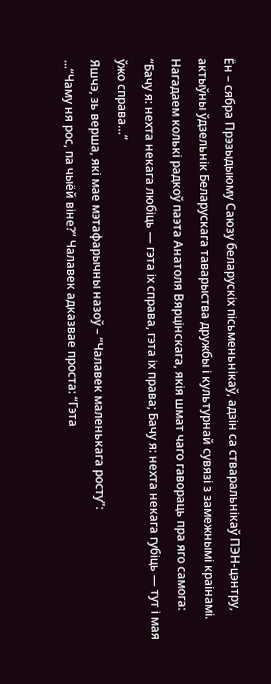Ён – сябра Прэзыдыюму Саюзу беларускіх пісьменьнікаў, адзін са стваральнікаў ПЭН-цэнтру, актыўны ўдзельнік Беларускага таварыства дружбы і культурнай сувязі з замежнымі краінамі.
Нагадаем колькі радкоў паэта Анатоля Вярцінскага, якія шмат чаго гавораць пра яго самога:
“Бачу я: нехта некага любіць — гэта іх справа, гэта іх права; Бачу я: нехта некага губіць — тут і мая ўжо справа…”
Яшчэ, зь верша, які мае мэтафарычны назоў – “Чалавек маленькага росту”:
...“Чаму ня рос, па чыёй віне?” Чалавек адказвае проста: “Гэта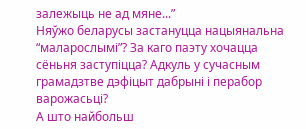залежыць не ад мяне...”
Няўжо беларусы застануцца нацыянальна “маларослымі”? За каго паэту хочацца сёньня заступіцца? Адкуль у сучасным грамадзтве дэфіцыт дабрыні і перабор варожасьці?
А што найбольш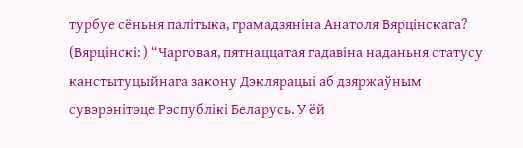турбуе сёньня палітыка, грамадзяніна Анатоля Вярцінскага?
(Вярцінскі: ) “Чарговая, пятнаццатая гадавіна наданьня статусу канстытуцыйнага закону Дэклярацыі аб дзяржаўным сувэрэнітэце Рэспублікі Беларусь. У ёй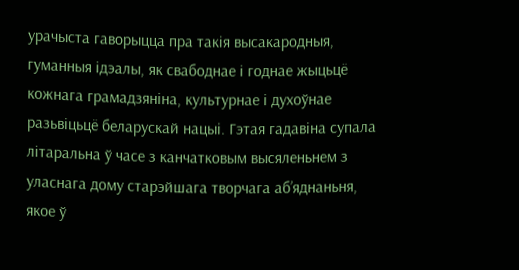урачыста гаворыцца пра такія высакародныя, гуманныя ідэалы, як свабоднае і годнае жыцьцё кожнага грамадзяніна, культурнае і духоўнае разьвіцьцё беларускай нацыі. Гэтая гадавіна супала літаральна ў часе з канчатковым высяленьнем з уласнага дому старэйшага творчага аб’яднаньня, якое ў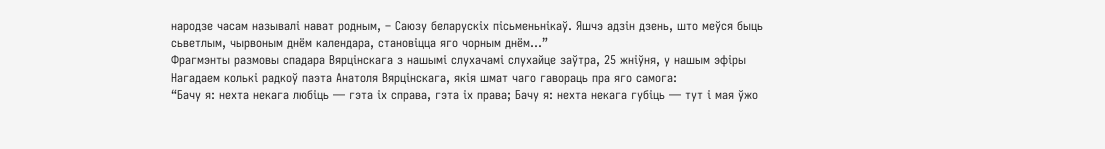народзе часам называлі нават родным, – Саюзу беларускіх пісьменьнікаў. Яшчэ адзін дзень, што меўся быць сьветлым, чырвоным днём календара, становіцца яго чорным днём...”
Фрагмэнты размовы спадара Вярцінскага з нашымі слухачамі слухайце заўтра, 25 жніўня, у нашым эфіры
Нагадаем колькі радкоў паэта Анатоля Вярцінскага, якія шмат чаго гавораць пра яго самога:
“Бачу я: нехта некага любіць — гэта іх справа, гэта іх права; Бачу я: нехта некага губіць — тут і мая ўжо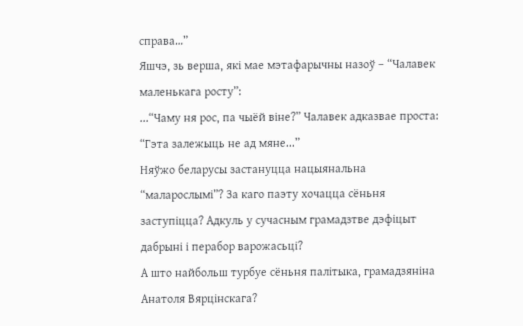справа…”
Яшчэ, зь верша, які мае мэтафарычны назоў – “Чалавек маленькага росту”:
...“Чаму ня рос, па чыёй віне?” Чалавек адказвае проста: “Гэта залежыць не ад мяне...”
Няўжо беларусы застануцца нацыянальна “маларослымі”? За каго паэту хочацца сёньня заступіцца? Адкуль у сучасным грамадзтве дэфіцыт дабрыні і перабор варожасьці?
А што найбольш турбуе сёньня палітыка, грамадзяніна Анатоля Вярцінскага?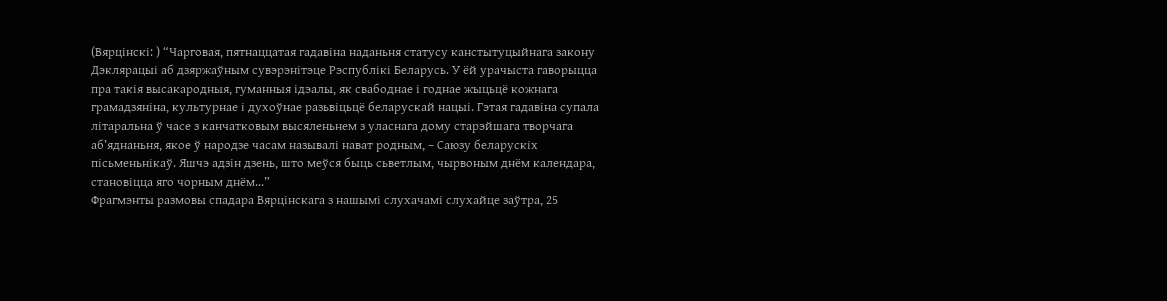(Вярцінскі: ) “Чарговая, пятнаццатая гадавіна наданьня статусу канстытуцыйнага закону Дэклярацыі аб дзяржаўным сувэрэнітэце Рэспублікі Беларусь. У ёй урачыста гаворыцца пра такія высакародныя, гуманныя ідэалы, як свабоднае і годнае жыцьцё кожнага грамадзяніна, культурнае і духоўнае разьвіцьцё беларускай нацыі. Гэтая гадавіна супала літаральна ў часе з канчатковым высяленьнем з уласнага дому старэйшага творчага аб’яднаньня, якое ў народзе часам называлі нават родным, – Саюзу беларускіх пісьменьнікаў. Яшчэ адзін дзень, што меўся быць сьветлым, чырвоным днём календара, становіцца яго чорным днём...”
Фрагмэнты размовы спадара Вярцінскага з нашымі слухачамі слухайце заўтра, 25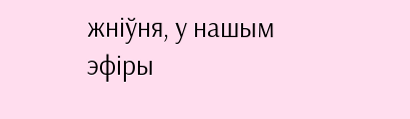жніўня, у нашым эфіры